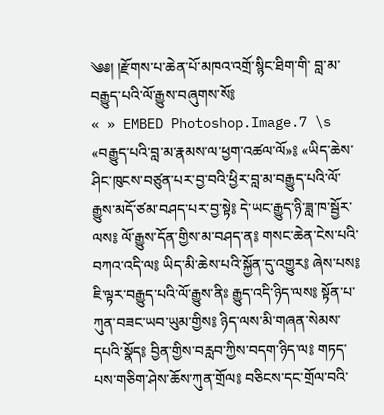༄༅། །རྫོགས་པ་ཆེན་པོ་མཁའ་འགྲོ་སྙིང་ཐིག་གི་ བླ་མ་བརྒྱུད་པའི་ལོ་རྒྱུས་བཞུགས་སོ༔
« » EMBED Photoshop.Image.7 \s «བརྒྱུད་པའི་བླ་མ་རྣམས་ལ་ཕྱག་འཚལ་ལོ»༔ «ཡིད་ཆེས་ཤིང་ཁུངས་བཙུན་པར་བྱ་བའི་ཕྱིར་བླ་མ་བརྒྱུད་པའི་ལོ་རྒྱུས་མདོ་ཙམ་བཤད་པར་བྱ་སྟེ༔ དེ་ཡང་རྒྱུད་ཉི་ཟླ་ཁ་སྦྱོར་ལས༔ ལོ་རྒྱུས་དོན་གྱིས་མ་བཤད་ན༔ གསང་ཆེན་ངེས་པའི་བཀའ་འདི་ལ༔ ཡིད་མི་ཆེས་པའི་སྐྱོན་དུ་འགྱུར༔ ཞེས་པས༔ ཇི་ལྟར་བརྒྱུད་པའི་ལོ་རྒྱུས་ནིཿ རྒྱུད་འདི་ཉིད་ལས༔ སྟོན་པ་ཀུན་བཟང་ཡབ་ཡུམ་གྱིས༔ ཉིད་ལས་མི་གཞན་སེམས་དཔའི་སྣོད༔ བྱིན་གྱིས་བརླབ་ཀྱིས་བདག་ཉིད་ལ༔ གཏད་པས་གཅིག་ཤེས་ཆོས་ཀུན་གྲོལ༔ བཅིངས་དང་གྲོལ་བའི་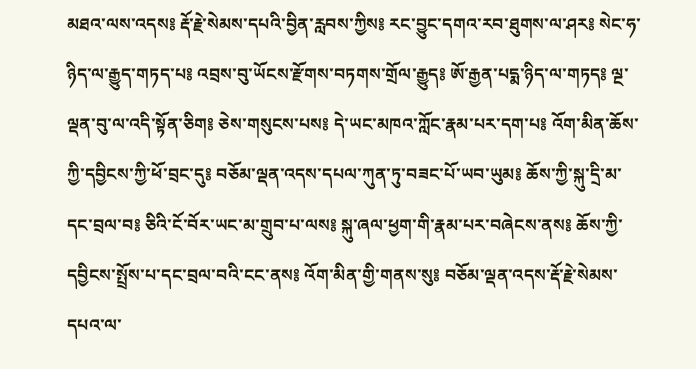མཐའ་ལས་འདས༔ རྡོ་རྗེ་སེམས་དཔའི་བྱིན་རླབས་ཀྱིས༔ རང་བྱུང་དགའ་རབ་ཐུགས་ལ་ཤར༔ སེང་ཧ་ཉིད་ལ་རྒྱུད་གཏད་པ༔ འབྲས་བུ་ཡོངས་རྫོགས་བཏགས་གྲོལ་རྒྱུད༔ ཨོ་རྒྱན་པདྨ་ཉིད་ལ་གཏད༔ ལྔ་ལྡན་བུ་ལ་འདི་སྟོན་ཅིག༔ ཅེས་གསུངས་པས༔ དེ་ཡང་མཁའ་ཀློང་རྣམ་པར་དག་པ༔ འོག་མིན་ཆོས་ཀྱི་དབྱིངས་ཀྱི་ཕོ་བྲང་དུ༔ བཅོམ་ལྡན་འདས་དཔལ་ཀུན་ཏུ་བཟང་པོ་ཡབ་ཡུམ༔ ཆོས་ཀྱི་སྐུ་དྲི་མ་དང་བྲལ་བ༔ ཅིའི་ངོ་བོར་ཡང་མ་གྲུབ་པ་ལས༔ སྐུ་ཞལ་ཕྱག་གི་རྣམ་པར་བཞེངས་ནས༔ ཆོས་ཀྱི་དབྱིངས་སྤྲོས་པ་དང་བྲལ་བའི་ངང་ནས༔ འོག་མིན་གྱི་གནས་སུ༔ བཅོམ་ལྡན་འདས་རྡོ་རྗེ་སེམས་དཔའ་ལ་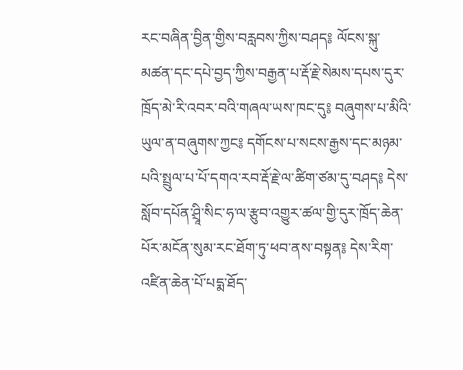རང་བཞིན་བྱིན་གྱིས་བརླབས་ཀྱིས་བཤད༔ ལོངས་སྐུ་མཚན་དང་དཔེ་བྱད་ཀྱིས་བརྒྱན་པ་རྡོ་རྗེ་སེམས་དཔས་དུར་ཁྲོད་མེ་རི་འབར་བའི་གཞལ་ཡས་ཁང་དུ༔ བཞུགས་པ་མིའི་ཡུལ་ན་བཞུགས་ཀྱང༔ དགོངས་པ་སངས་རྒྱས་དང་མཉམ་པའི་སྤྲུལ་པ་པོ་དགའ་རབ་རྡོ་རྗེ་ལ་ཚིག་ཙམ་དུ་བཤད༔ དེས་སློབ་དཔོན་ཤྲཱི་སིང་ཧ་ལ་རྩུབ་འགྱུར་ཚལ་གྱི་དུར་ཁྲོད་ཆེན་པོར་མངོན་སུམ་རང་ཐོག་ཏུ་ཕབ་ནས་བསྟན༔ དེས་རིག་འཛིན་ཆེན་པོ་པདྨ་ཐོད་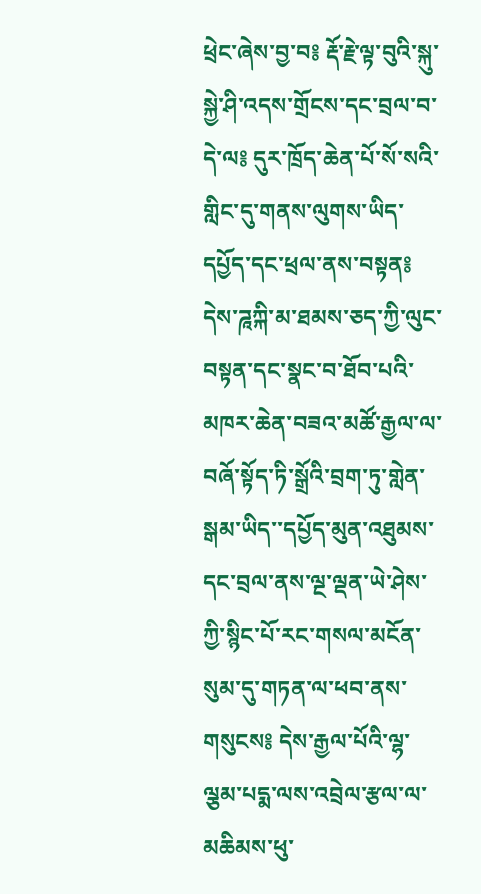ཕྲེང་ཞེས་བྱ་བ༔ རྡོ་རྗེ་ལྟ་བུའི་སྐུ་སྐྱེ་ཤི་འདས་གྲོངས་དང་བྲལ་བ་དེ་ལ༔ དུར་ཁྲོད་ཆེན་པོ་སོ་སའི་གླིང་དུ་གནས་ལུགས་ཡིད་དཔྱོད་དང་ཕྲལ་ནས་བསྟན༔ དེས་ཌཱཀྐི་མ་ཐམས་ཅད་ཀྱི་ལུང་བསྟན་དང་སྣང་བ་ཐོབ་པའི་མཁར་ཆེན་བཟའ་མཚོ་རྒྱལ་ལ་བཞོ་སྟོད་ཏི་སྒྲོའི་བྲག་ཏུ་གླེན་སྒམ་ཡིད་་དཔྱོད་མུན་འཐུམས་དང་བྲལ་ནས་ལྔ་ལྡན་ཡེ་ཤེས་ཀྱི་སྙིང་པོ་རང་གསལ་མངོན་སུམ་དུ་གཏན་ལ་ཕབ་ནས་གསུངས༔ དེས་རྒྱལ་པོའི་ལྷ་ལྕམ་པདྨ་ལས་འབྲེལ་རྩལ་ལ་མཆིམས་ཕུ་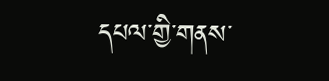དཔལ་གྱི་གནས་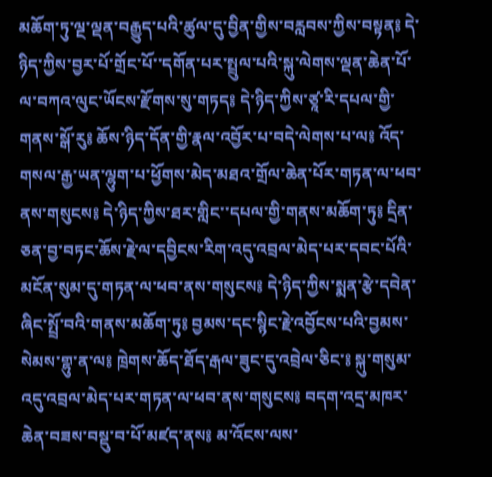མཆོག་ཏུ་ལྔ་ལྡན་བརྒྱུད་པའི་ཚུལ་དུ་བྱིན་གྱིས་བརླབས་ཀྱིས་བསྟན༔ དེ་ཉིད་ཀྱིས་བྱར་པོ་གྲོང་པོ་་དགོན་པར་སྤྲུལ་པའི་སྐུ་ལེགས་ལྡན་ཆེན་པོ་ལ་བཀའ་ལུང་ཡོངས་རྫོགས་སུ་གཏད༔ དེ་ཉིད་ཀྱིས་ཙཱ་རི་དཔལ་གྱི་གནས་སྒོ་རུ༔ ཆོས་ཉིད་དོན་གྱི་རྣལ་འབྱོར་པ་བདེ་ལེགས་པ་ལ༔ འོད་གསལ་རྒྱ་ཡན་ལྷུག་པ་ཕྱོགས་མེད་མཐའ་གྲོལ་ཆེན་པོར་གཏན་ལ་ཕབ་ནས་གསུངས༔ དེ་ཉིད་ཀྱིས་ཐར་གླིང་་དཔལ་གྱི་གནས་མཆོག་ཏུ༔ དྲིན་ཅན་བྱ་བཏང་ཆོས་རྗེ་ལ་དབྱིངས་རིག་འདུ་འབྲལ་མེད་པར་དབང་པོའི་མངོན་སུམ་དུ་གཏན་ལ་ཕབ་ནས་གསུངས༔ དེ་ཉིད་ཀྱིས་སྨན་རྩེ་དབེན་ཞིང་སྤྲོ་བའི་གནས་མཆོག་ཏུ༔ བྱམས་དང་སྙིང་རྗེ་འབྱོངས་པའི་བྱམས་སེམས་གྷུ་ན་ལ༔ ཁྲེགས་ཆོད་ཐོད་རྒལ་ཟུང་དུ་འབྲེལ་ཅིང་༔ སྐུ་གསུམ་འདུ་འབྲལ་མེད་པར་གཏན་ལ་ཕབ་ནས་གསུངས༔ བདག་འདྲ་མཁར་ཆེན་བཟས་བསྡུ་བ་པོ་མཛད་ནས༔ མ་འོངས་ལས་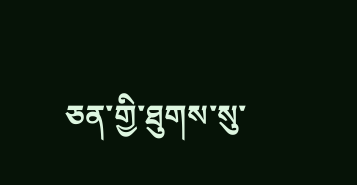ཅན་གྱི་ཐུགས་སུ་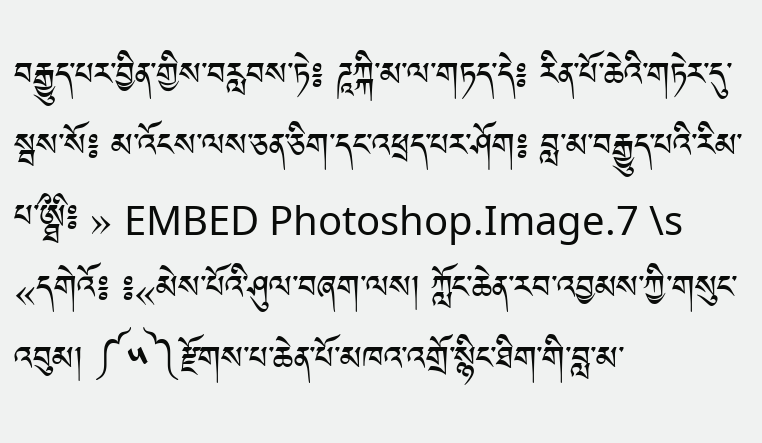བརྒྱུད་པར་བྱིན་གྱིས་བརླབས་ཏེ༔ ཌཱཀྐི་མ་ལ་གཏད་དེ༔ རིན་པོ་ཆེའི་གཏེར་དུ་སྦས་སོ༔ མ་འོངས་ལས་ཅན་ཅིག་དང་འཕྲད་པར་ཤོག༔ བླ་མ་བརྒྱུད་པའི་རིམ་པ་ཨྠིྀ༔ » EMBED Photoshop.Image.7 \s «དགེའོ༔ ༔«མེས་པོའི་ཤུལ་བཞག་ལས། ཀློང་ཆེན་རབ་འབྱམས་ཀྱི་གསུང་འབུམ། ༼༥༽རྫོགས་པ་ཆེན་པོ་མཁའ་འགྲོ་སྙིང་ཐིག་གི་བླ་མ་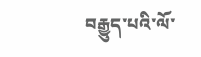བརྒྱུད་པའི་ལོ་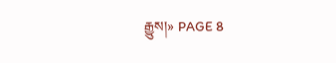རྒྱུས།» PAGE 8